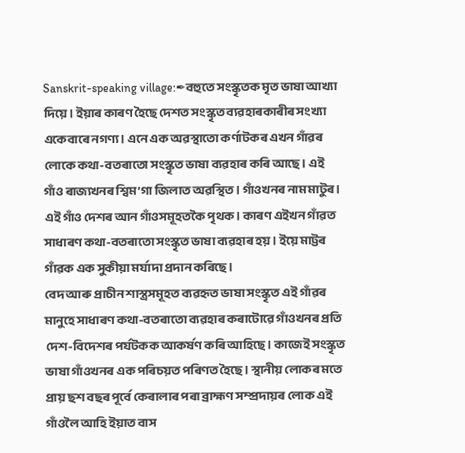Sanskrit-speaking village:✒বহুতে সংস্কৃতক মৃত ভাষা আখ্যা দিয়ে। ইয়াৰ কাৰণ হৈছে দেশত সংস্কৃত ব্যৱহাৰকাৰীৰ সংখ্যা একেবাৰে নগণ্য। এনে এক অৱস্থাতো কৰ্ণাটকৰ এখন গাঁৱৰ লোকে কথা-বতৰাতো সংস্কৃত ভাষা ব্যৱহাৰ কৰি আছে। এই গাঁও ৰাজ্যখনৰ শ্বিম’গা জিলাত অৱস্থিত। গাঁওখনৰ নাম মাটুৰ। এই গাঁও দেশৰ আন গাঁওসমূহতকৈ পৃথক। কাৰণ এইখন গাঁৱত সাধাৰণ কথা-বতৰাতো সংস্কৃত ভাষা ব্যৱহাৰ হয়। ইয়ে মাট্টৰ গাঁৱক এক সুকীয়া মর্যাদা প্রদান কৰিছে।
বেদ আৰু প্রাচীন শাস্ত্রসমূহত ব্যৱহৃত ভাষা সংস্কৃত এই গাঁৱৰ মানুহে সাধাৰণ কথা-বতৰাতো ব্যৱহাৰ কৰাটোৱে গাঁওখনৰ প্ৰতি দেশ-বিদেশৰ পর্যটকক আকর্ষণ কৰি আহিছে। কাজেই সংস্কৃত ভাষা গাঁওখনৰ এক পৰিচয়ত পৰিণত হৈছে। স্থানীয় লোকৰ মতে প্রায় ছশ বছৰ পূর্বে কেৰালাৰ পৰা ব্রাহ্মণ সম্প্ৰদায়ৰ লোক এই গাঁওলৈ আহি ইয়াত বাস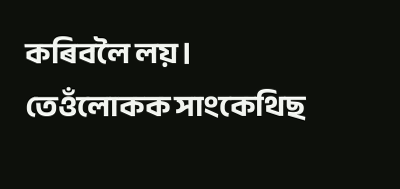কৰিবলৈ লয়। তেওঁলোকক সাংকেথিছ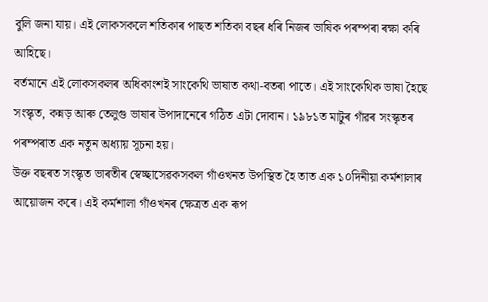বুলি জনা যায়। এই লোকসকলে শতিকাৰ পাছত শতিকা বছৰ ধৰি নিজৰ ভাষিক পৰম্পৰা ৰক্ষা কৰি আহিছে।
বর্তমানে এই লোকসকলৰ অধিকাংশই সাংকেথি ভাষাত কথা-বতৰা পাতে। এই সাংকেথিক ভাষা হৈছে সংস্কৃত, কন্নড় আৰু তেলুগু ভাষাৰ উপাদানেৰে গঠিত এটা দোবান। ১৯৮১ত মাটুৰ গাঁৱৰ সংস্কৃতৰ পৰম্পৰাত এক নতুন অধ্যায় সূচনা হয়।
উক্ত বছৰত সংস্কৃত ভাৰতীৰ স্বেচ্ছাসেৱকসকল গাঁওখনত উপস্থিত হৈ তাত এক ১০দিনীয়া কৰ্মশালাৰ আয়োজন কৰে। এই কর্মশালা গাঁওখনৰ ক্ষেত্ৰত এক ৰূপ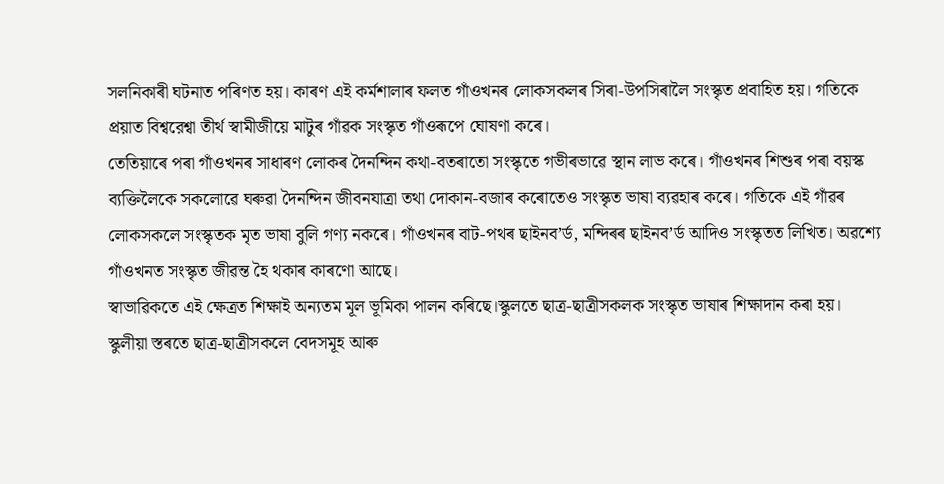সলনিকাৰী ঘটনাত পৰিণত হয়। কাৰণ এই কৰ্মশালাৰ ফলত গাঁওখনৰ লোকসকলৰ সিৰা-উপসিৰালৈ সংস্কৃত প্রবাহিত হয়। গতিকে প্রয়াত বিশ্বরেশ্বা তীর্থ স্বামীজীয়ে মাটুৰ গাঁৱক সংস্কৃত গাঁওৰূপে ঘোষণা কৰে।
তেতিয়াৰে পৰা গাঁওখনৰ সাধাৰণ লোকৰ দৈনন্দিন কথা-বতৰাতো সংস্কৃতে গভীৰভাৱে স্থান লাভ কৰে। গাঁওখনৰ শিশুৰ পৰা বয়স্ক ব্যক্তিলৈকে সকলোৱে ঘৰুৱা দৈনন্দিন জীবনযাত্রা তথা দোকান-বজাৰ কৰোতেও সংস্কৃত ভাষা ব্যৱহাৰ কৰে। গতিকে এই গাঁৱৰ লোকসকলে সংস্কৃতক মৃত ভাষা বুলি গণ্য নকৰে। গাঁওখনৰ বাট-পথৰ ছাইনব’ৰ্ড, মন্দিৰৰ ছাইনব’র্ড আদিও সংস্কৃতত লিখিত। অৱশ্যে গাঁওখনত সংস্কৃত জীৱন্ত হৈ থকাৰ কাৰণো আছে।
স্বাভাৱিকতে এই ক্ষেত্রত শিক্ষাই অন্যতম মূল ভূমিকা পালন কৰিছে।স্কুলতে ছাত্র-ছাত্রীসকলক সংস্কৃত ভাষাৰ শিক্ষাদান কৰা হয়। স্কুলীয়া স্তৰতে ছাত্র-ছাত্রীসকলে বেদসমূহ আৰু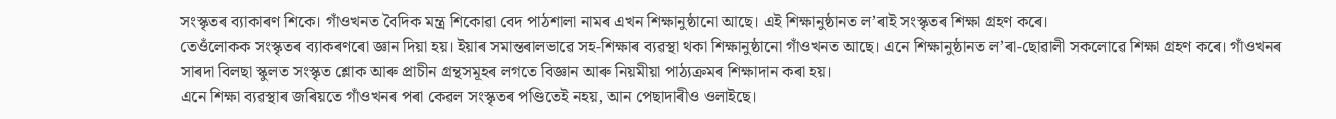সংস্কৃতৰ ব্যাকাৰণ শিকে। গাঁওখনত বৈদিক মন্ত্র শিকোৱা বেদ পাঠশালা নামৰ এখন শিক্ষানুষ্ঠানো আছে। এই শিক্ষানুষ্ঠানত ল’ৰাই সংস্কৃতৰ শিক্ষা গ্রহণ কৰে।
তেওঁলোকক সংস্কৃতৰ ব্যাকৰণৰো জ্ঞান দিয়া হয়। ইয়াৰ সমান্তৰালভাৱে সহ-শিক্ষাৰ ব্যৱস্থা থকা শিক্ষানুষ্ঠানো গাঁওখনত আছে। এনে শিক্ষানুষ্ঠানত ল’ৰা-ছোৱালী সকলোৱে শিক্ষা গ্রহণ কৰে। গাঁওখনৰ সাৰদা বিলছা স্কুলত সংস্কৃত শ্লোক আৰু প্ৰাচীন গ্ৰন্থসমূহৰ লগতে বিজ্ঞান আৰু নিয়মীয়া পাঠ্যক্ৰমৰ শিক্ষাদান কৰা হয়।
এনে শিক্ষা ব্যৱস্থাৰ জৰিয়তে গাঁওখনৰ পৰা কেৱল সংস্কৃতৰ পণ্ডিতেই নহয়, আন পেছাদাৰীও ওলাইছে।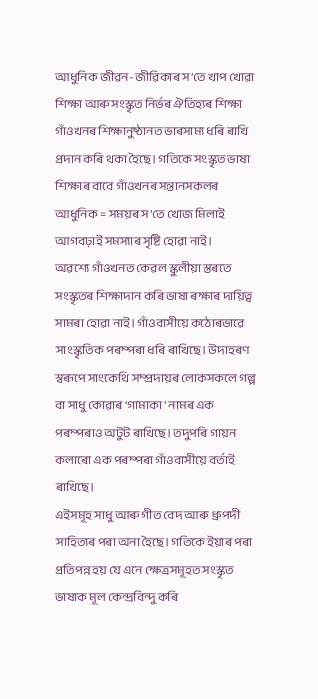আধুনিক জীৱন-জীৱিকাৰ স’তে খাপ খোৱা শিক্ষা আৰু সংস্কৃত নিৰ্ভৰ ঐতিহ্যৰ শিক্ষা গাঁওখনৰ শিক্ষানুষ্ঠানত ভাৰসাম্য ধৰি ৰাখি প্ৰদান কৰি থকা হৈছে। গতিকে সংস্কৃত ভাষা শিক্ষাৰ বাবে গাঁওখনৰ সন্তানসকলৰ আধুনিক = সময়ৰ স’তে খোজ মিলাই আগবঢ়াই সমস্যাৰ সৃষ্টি হোৱা নাই।
অৱশ্যে গাঁওখনত কেৱল স্কুলীয়া স্তৰতে সংস্কৃতৰ শিক্ষাদান কৰি ভাষা ৰক্ষাৰ দায়িত্ব সামৰা হোৱা নাই। গাঁওবাসীয়ে কঠোৰভাৱে সাংস্কৃতিক পৰম্পৰা ধৰি ৰাখিছে। উদাহৰণ স্বৰূপে সাংকেথি সম্প্ৰদায়ৰ লোকসকলে গল্প বা সাধু কোৱাৰ ‘গামাকা’ নামৰ এক পৰম্পৰাও অটুট ৰাখিছে। তদুপৰি গায়ন কলাৰো এক পৰম্পৰা গাঁওবাসীয়ে বর্তাই ৰাখিছে।
এইসমূহ সাধু আৰু গীত বেদ আৰু ধ্রুপদী সাহিত্যৰ পৰা অনা হৈছে। গতিকে ইয়াৰ পৰা প্রতিপন্ন হয় যে এনে ক্ষেত্রসমূহত সংস্কৃত ভাষাক মূল কেন্দ্ৰবিন্দু কৰি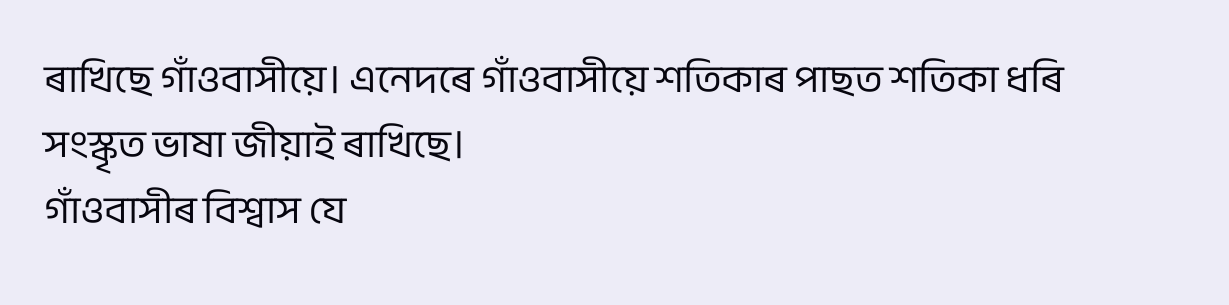ৰাখিছে গাঁওবাসীয়ে। এনেদৰে গাঁওবাসীয়ে শতিকাৰ পাছত শতিকা ধৰি সংস্কৃত ভাষা জীয়াই ৰাখিছে।
গাঁওবাসীৰ বিশ্বাস যে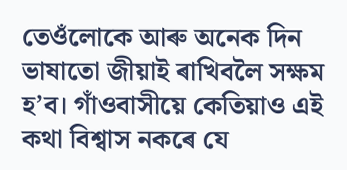তেওঁলোকে আৰু অনেক দিন ভাষাতো জীয়াই ৰাখিবলৈ সক্ষম হ’ব। গাঁওবাসীয়ে কেতিয়াও এই কথা বিশ্বাস নকৰে যে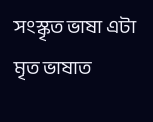সংস্কৃত ভাষা এটা মৃত ভাষাত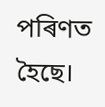পৰিণত হৈছে।